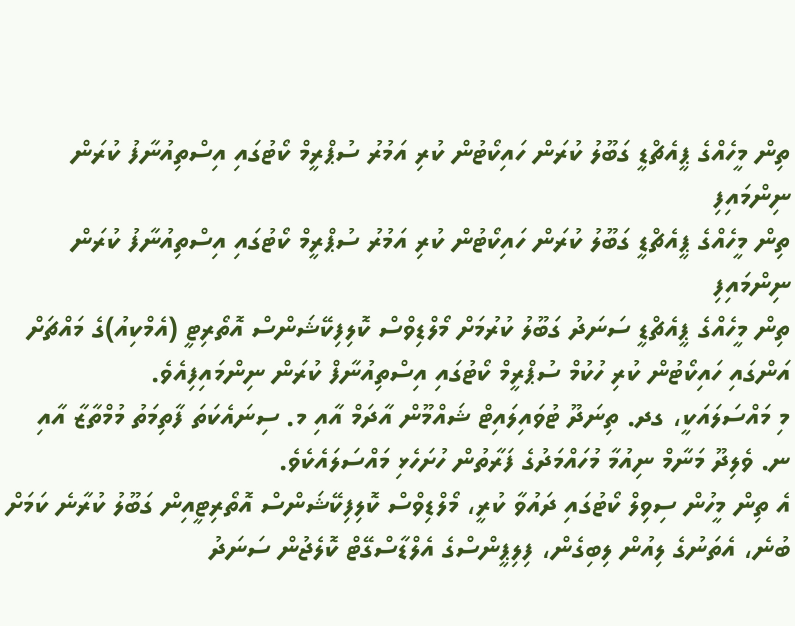ތިން މީހެއްގެ ޕީއެޗްޑީ ގަބޫލު ކުރަން ހައިކޯޓުން ކުރި އަމުރު ސުޕްރީމް ކޯޓުގައި އިސްތިއުނާފު ކުރަން ނިންމައިފި
ތިން މީހެއްގެ ޕީއެޗްޑީ ގަބޫލު ކުރަން ހައިކޯޓުން ކުރި އަމުރު ސުޕްރީމް ކޯޓުގައި އިސްތިއުނާފު ކުރަން ނިންމައިފި
ތިން މީހެއްގެ ޕީއެޗްޑީ ސަނަދު ގަބޫލު ކުރުމަށް މޯލްޑިވްސް ކޮލިފިކޭޝަންސް އޮތޯރިޓީ (އެމްކިއު)ގެ މައްޗަށް އަންގައި ހައިކޯޓުން ކުރި ހުކުމް ސުޕްރީމް ކޯޓުގައި އިސްތިއުނާފް ކުރަން ނިންމައިފިއެވެ.
މި މައްސަލައަކީ، ގދ. ތިނަދޫ ޓުވައިލައިޓް ޝައްމޫން އާދަމް އާއި މ. ސިނައެކަތަ ފާތިމަތު މުމްތާޒާ އާއި ނ. ވެލިދޫ މަނާމް ނިއުމާ މުހައްމަދުގެ ފަރާތުން ހުށަހެޅި މައްސަލައެކެވެ.
އެ ތިން މީހުން ސިވިލް ކޯޓުގައި ދައުވާ ކުރީ، މޯލްޑިވްސް ކޮލިފިކޭޝަންސް އޮތޯރިޓީއިން ގަބޫލު ކުރާނެ ކަމަށް ބުނެ، އެތަނުގެ ލިއުން ލިބިގެން، ފިލިޕީންސްގެ އެލްޑާސްގޭޓް ކޮލެޖުން ސަނަދު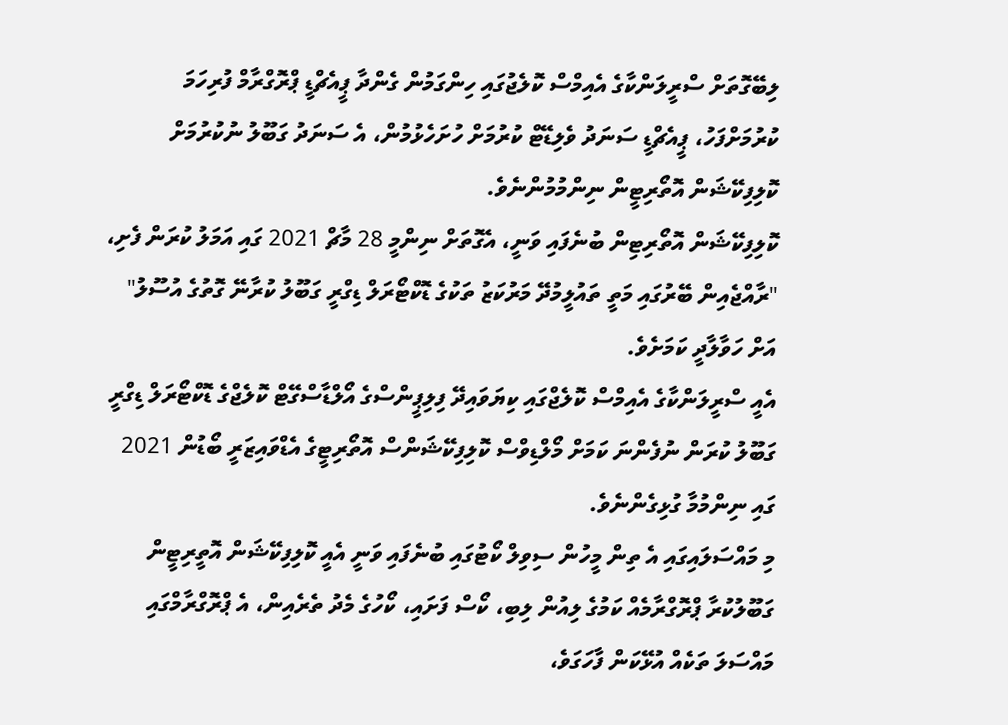ލިބޭގޮތަށް ސްރީލަންކާގެ އެއިމްސް ކޮލެޖުގައި ހިންގަމުން ގެންދާ ޕީއެޗްޑީ ޕްރޮގްރާމް ފުރިހަމަ ކުރުމަށްފަހު، ޕީއެޗްޑީ ސަނަދު ވެލިޑޭޓް ކުރުމަށް ހުށަހެޅުމުން، އެ ސަނަދު ގަބޫލު ނުކުރުމަށް ކޮލިފިކޭޝަން އޮތޯރިޓީން ނިންމުމުންނެވެ.
ކޮލިފިކޭޝަން އޮތޯރިޓިން ބުނެފައި ވަނީ، އެގޮތަށް ނިންމީ 28 މާޗް 2021 ގައި އަމަލު ކުރަން ފެށި، "ރާއްޖެއިން ބޭރުގައި މަތީ ތައުލީމުދޭ މަރުކަޒު ތަކުގެ ޑޮކްޓޯރަލް ޑިގްރީ ގަބޫލު ކުރާނޭ ގޮތުގެ އުސޫލު" އަށް ހަވާލާދީ ކަމަށެވެ.
އެއީ ސްރީލަންކާގެ އެއިމްސް ކޮލެޖްގައި ކިޔަވައިދޭ ފިލިޕީންސްގެ އޯލްޑާސްގޭޓް ކޮލެޖްގެ ޑޮކްޓޯރަލް ޑިގްރީ ގަބޫލު ކުރަން ނުފެންނަ ކަމަށް މޯލްޑިވްސް ކޮލިފިކޭޝަންސް އޮތޯރިޓީގެ އެޑްވައިޒަރީ ބޯޑުން 2021 ގައި ނިންމުމާ ގުޅިގެންނެވެ.
މި މައްސަލައިގައި އެ ތިން މީހުން ސިވިލް ކޯޓުގައި ބުނެފައި ވަނީ އެއީ ކޮލިފިކޭޝަން އޮތީރިޓީން ގަބޫލުކުރާ ޕްރޮގްރާމެއް ކަމުގެ ލިއުން ލިބި، ކޯސް ފަށައި، ކޯހުގެ މެދު ތެރެއިން، އެ ޕްރޮގްރާމްގައި މައްސަލަ ތަކެއް އުޅޭކަން ފާހަގަވެ،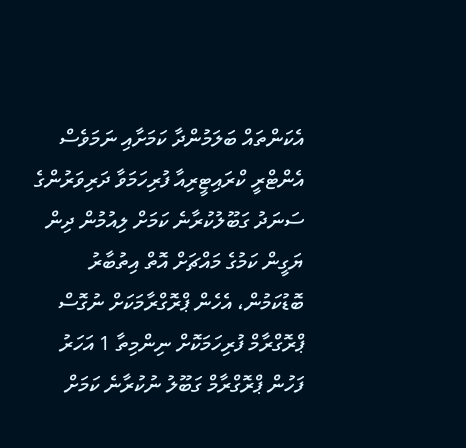އެކަންތައް ބަލަމުންދާ ކަމަށާއި ނަމަވެސް އެންޓްރީ ކްރައިޓީރިއާ ފުރިހަމަވާ ދަރިވަރުންގެ ސަނަދު ގަބޫލުކުރާނެ ކަމަށް ލިއުމުން ދިން ޔަގީން ކަމުގެ މައްޗަށް އޮތް އިތުބާރު ބޮޑުކަމުން، އެހެން ޕްރޮގްރާމަކަށް ނުގޮސް ޕްރޮގްރާމް ފުރިހަމަކޮށް ނިންމިތާ 1 އަހަރު ފަހުން ޕްރޮގްރާމް ގަބޫލު ނުކުރާނެ ކަމަށް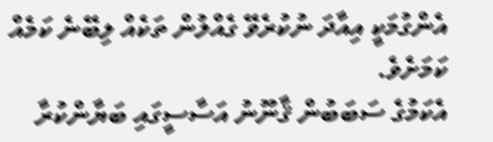އެންގުމަކީ އިއާދަ ނުކުރެވޭ ގެއްލުން ތަކެއް ލިބޭނެ ކަމެއް ކަމަށެވެ.
އެކަމުގެ ސަބަބުން ޤާނޫނު އަސާސީގައި ބަޔާންކުރާ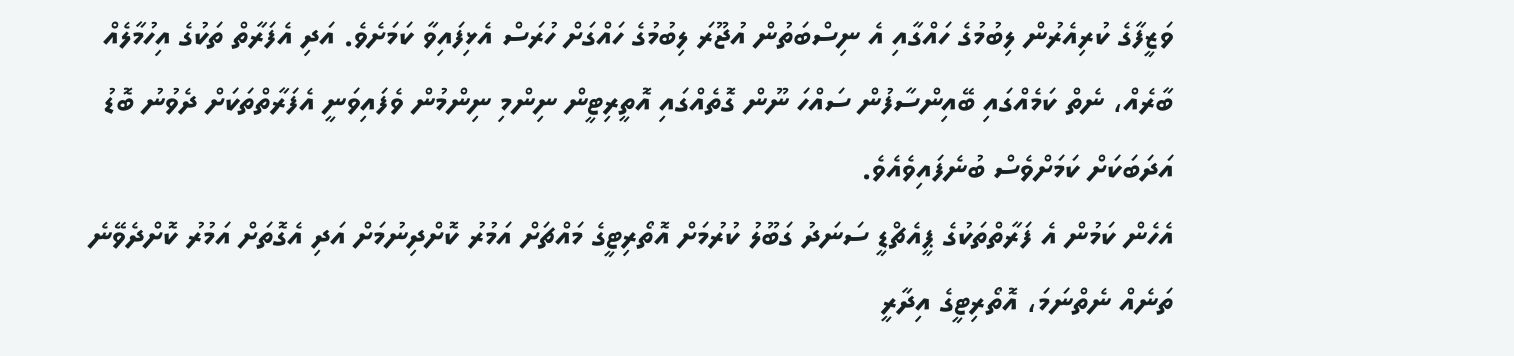ވަޒީފާގެ ކުރިއެރުން ލިބުމުގެ ހައްގާއި އެ ނިސްބަތުން އުޖޫރަ ލިބުމުގެ ހައްގަށް ހުރަސް އެޅިފައިވާ ކަމަށެވެ. އަދި އެފަރާތް ތަކުގެ އިހުމާލެއް ބާރެއް، ނެތް ކަމެއްގައި ބޭއިންސާފުން ސައްހަ ނޫން ގޮތެއްގައި އޮތީރިޓީން ނިންމި ނިންމުން ވެފައިވަނީ އެފަރާތްތަކަށް ދެވުނު ބޮޑު އަދަބަކަށް ކަމަށްވެސް ބުނެފައިވެއެވެ.
އެހެން ކަމުން އެ ފަރާތްތަކުގެ ޕީއެޗްޑީ ސަނަދު ގަބޫލު ކުރުމަށް އޮތޯރިޓީގެ މައްޗަށް އަމުރު ކޮށްދިނުމަށް އަދި އެގޮތަށް އަމުރު ކޮށްދެވޭނެ ތަނެއް ނެތްނަމަ، އޮތޯރިޓީގެ އިދާރީ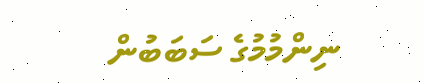ނިންމުމުގެ ސަބަބުން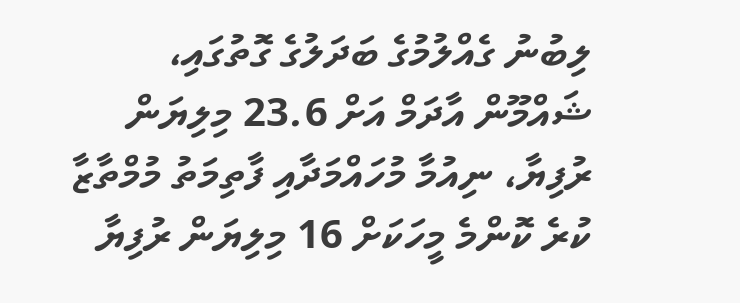ލިބުނު ގެއްލުމުގެ ބަދަލުގެ ގޮތުގައި، ޝައްމޫން އާދަމް އަށް 23.6 މިލިޔަން ރުފިޔާ، ނިއުމާ މުހައްމަދާއި ފާތިމަތު މުމްތާޒާ ކުރެ ކޮންމެ މީހަކަށް 16 މިލިޔަން ރުފިޔާ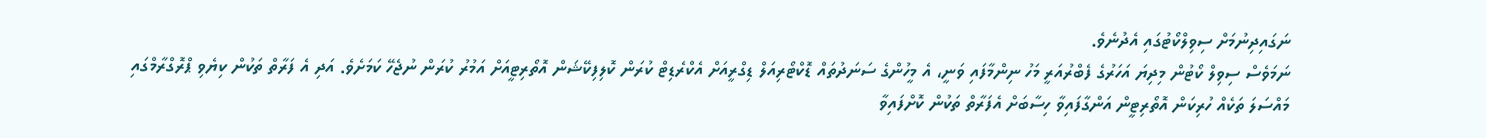ނަގައިދިނުމަށް ސިވިލްކޯޓުގައި އެދުނެވެ.
ނަމަވެސް ސިވިލް ކޯޓުން މިދިޔަ އަހަރުގެ ފެބްރުއަރީ މަހު ނިންމާފައި ވަނީ، އެ މީހުންގެ ސަނަދުތައް ޑޮކްޓޯރިއަލް ޑިގްރީއަށް އެކްރެޑިޓް ކުރަން ކޮލިފިކޭޝަން އޮތޯރިޓީއަށް އަމުރު ކުރަން ނުޖެހޭ ކަމަށެވެ. އަދި އެ ފަރާތް ތަކުން ކިޔެވި ޕްރޮގްރާމްގައި މައްސަލަ ތަކެއް ހުރިކަން އޮތޯރިޓީން އަންގާފައިވާ ހިސާބަށް އެފަރާތް ތަކުން ކޮށްފައިވާ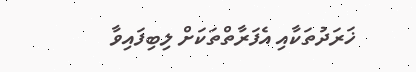ޚަރަދުތަކާއި އެފަރާތްތަކަށް ލިބިފައިވާ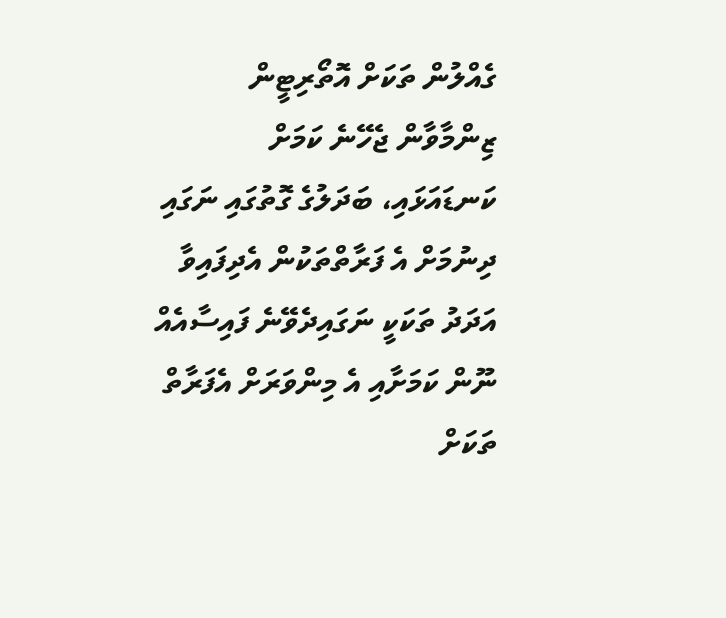ގެއްލުން ތަކަށް އޮތޯރިޓީން ޒިންމާވާން ޖެހޭނެ ކަމަށް ކަނޑައަޅައި، ބަދަލުގެ ގޮތުގައި ނަގައި ދިނުމަށް އެ ފަރާތްތަކުން އެދިފައިވާ އަދަދު ތަކަކީ ނަގައިދެވޭނެ ފައިސާއެއް ނޫން ކަމަށާއި އެ މިންވަރަށް އެފަރާތް ތަކަށް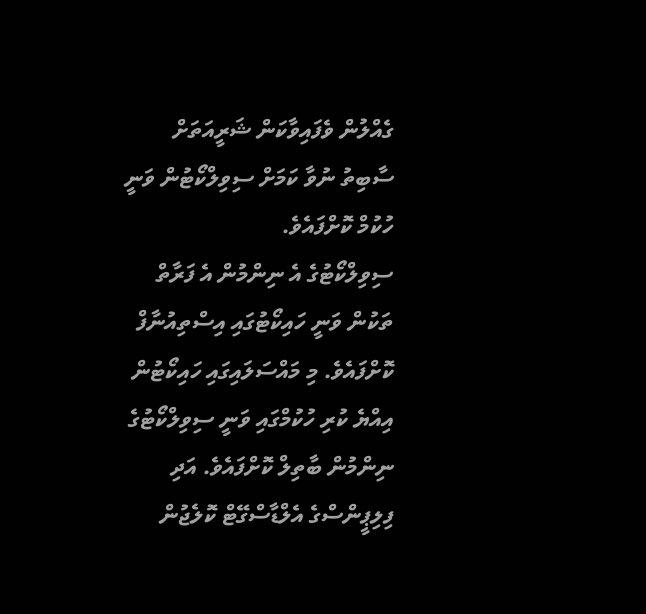ގެއްލުން ވެފައިވާކަން ޝަރީއަތަށް ސާބިތު ނުވާ ކަމަށް ސިވިލްކޯޓުން ވަނީ ހުކުމް ކޮށްފައެވެ.
ސިވިލްކޯޓުގެ އެ ނިންމުން އެ ފަރާތް ތަކުން ވަނީ ހައިކޯޓުގައި އިސްތިއުނާފް ކޮށްފައެވެ. މި މައްސަލައިގައި ހައިކޯޓުން އިއްޔެ ކުރި ހުކުމްގައި ވަނީ ސިވިލްކޯޓުގެ ނިންމުން ބާތިލް ކޮށްފައެވެ. އަދި ފިލިޕީންސްގެ އެލްޑާސްގޭޓް ކޮލެޖުން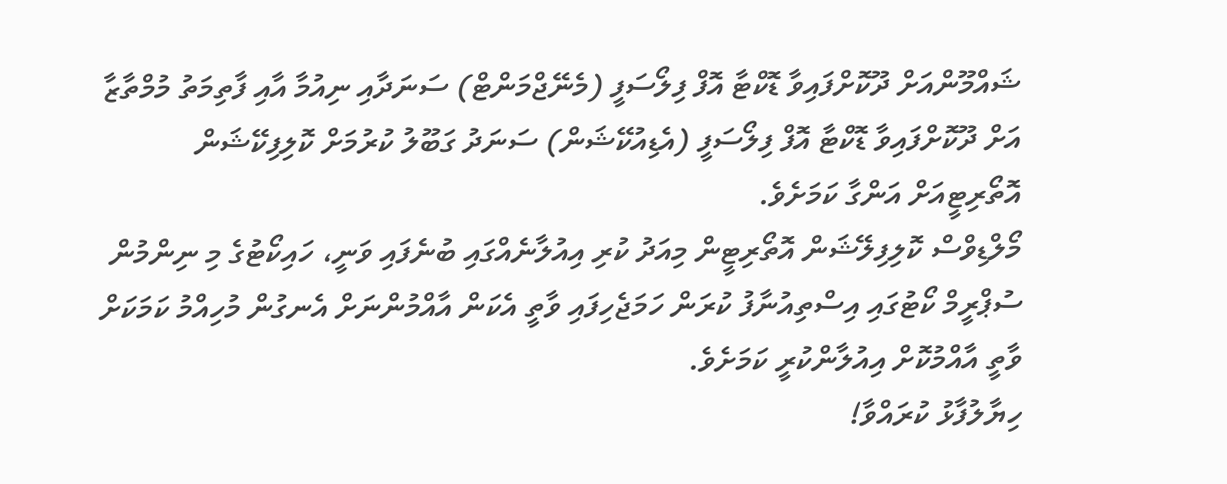ޝައްމޫންއަށް ދޫކޮށްފައިވާ ޑޮކްޓާ އޮފް ފިލޯސަފީ (މެނޭޖްމަންޓް) ސަނަދާއި ނިއުމާ އާއި ފާތިމަތު މުމްތާޒާ އަށް ދޫކޮށްފައިވާ ޑޮކްޓާ އޮފް ފިލޯސަފީ (އެޑިއުކޭޝަން) ސަނަދު ގަބޫލު ކުރުމަށް ކޮލިފިކޭޝަން އޮތޯރިޓީއަށް އަންގާ ކަމަށެވެ.
މޯލްޑިވްސް ކޮލިފިލޭޝަން އޮތޯރިޓީން މިއަދު ކުރި އިއުލާނެއްގައި ބުނެފައި ވަނީ، ހައިކޯޓުގެ މި ނިންމުން ސުޕްރީމް ކޯޓުގައި އިސްތިއުނާފު ކުރަން ހަމަޖެހިފައި ވާތީ އެކަން އާއްމުންނަށް އެނގުން މުހިއްމު ކަމަކަށް ވާތީ އާއްމުކޮށް އިއުލާންކުރީ ކަމަށެވެ.
ހިޔާލުފާޅު ކުރައްވާ!